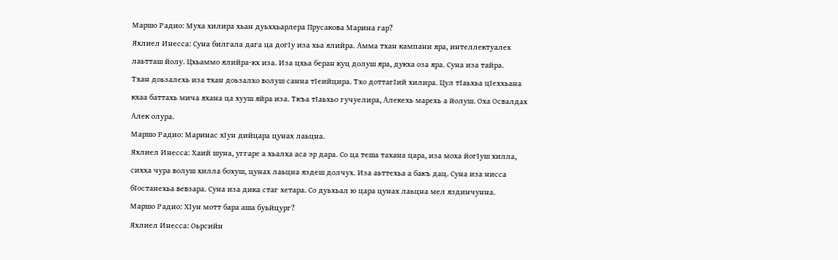Маршо Радио: Муха хилира хьан дуьххьарлера Прусакова Марина гар?
Яхлиел Инесса: Суна билгала дага ца догIу иза хьа ялийра. Амма тхан кампани яра, интеллектуалех лаьтташ йолу. Цхьаммо ялийра-кх иза. Иза цхьа беран куц долуш яра, дукха оза яра. Суна иза тайра.
Тхан доьзалехь иза тхан доьзалхо волуш санна тIеийцира. Тхо доттагIий хилира. Цул тIаьхьа цIеххьана кхаа баттахь мича яхана ца хууш яйра иза. Ткъа тIаьхьо гучуелира, Алекехь марехь а йолуш. Оха Освалдах Алек олура.
Маршо Радио: Маринас хIун дийцара цунах лаьцна.
Яхлиел Инесса: Хаий шуна, уггаре а хьалха аса эр дара. Со ца теша тахана цара, иза моха йогIуш хилла, сихха чура волуш хилла бохуш, цунах лаьцна яздеш долчух. Иза аьттехьа а бакъ дац. Суна иза нисса бIостанехьа вевзара. Суна иза дика стаг хетара. Со дуьхьал ю цара цунах лаьцна мел яздинчунна.
Маршо Радио: ХIун мотт бара аша буьйцург?
Яхлиел Инесса: Оьрсийн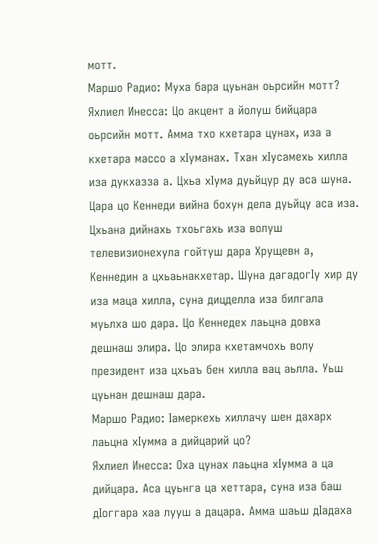мотт.
Маршо Радио: Муха бара цуьнан оьрсийн мотт?
Яхлиел Инесса: Цо акцент а йолуш бийцара оьрсийн мотт. Амма тхо кхетара цунах, иза а кхетара массо а хIуманах. Тхан хIусамехь хилла иза дукхазза а. Цхьа хIума дуьйцур ду аса шуна. Цара цо Кеннеди вийна бохун дела дуьйцу аса иза.
Цхьана дийнахь тхоьгахь иза волуш телевизионехула гойтуш дара Хрущевн а, Кеннедин а цхьаьнакхетар. Шуна дагадогIу хир ду иза маца хилла, суна дицделла иза билгала муьлха шо дара. Цо Кеннедех лаьцна довха дешнаш элира. Цо элира кхетамчохь волу президент иза цхьаъ бен хилла вац аьлла. Уьш цуьнан дешнаш дара.
Маршо Радио: Iамеркехь хиллачу шен дахарх лаьцна хIумма а дийцарий цо?
Яхлиел Инесса: Оха цунах лаьцна хIумма а ца дийцара. Аса цуьнга ца хеттара, суна иза баш дIоггара хаа лууш а дацара. Амма шаьш дIадаха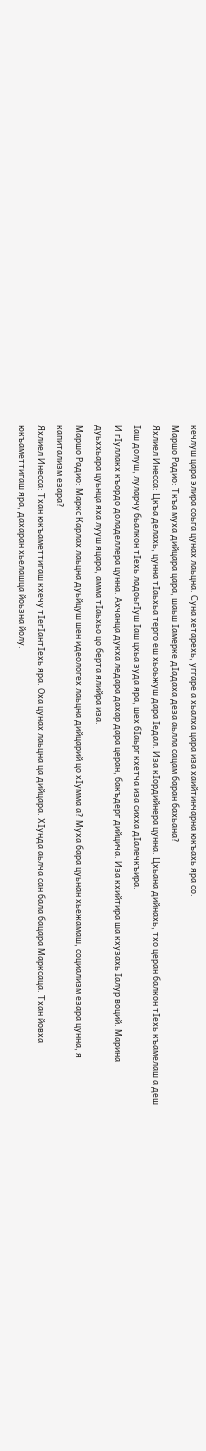кечлуш цара элира соьга цунах лаьцна. Суна хетарехь, уггаре а хьалха цара иза хаийтинчарна юкъахь яра со.
Маршо Радио: Ткъа муха дийцара цара, шаьш Iамерке дIадаха деза аьлла сацам баран бахьана?
Яхлиел Инесса: Цкъа делахь, цунна тIаьхьа терго еш хьоьжуш дара Iедал. Иза кIордийнера цунна. Цхьана дийнахь, тхо церан балкон тIехь къамелаш а деш Iаш долуш, луларчу бьалкон тIехь ладоьгIуш Iаш цхьа зуда яра, шех бIаьрг кхетча иза сихха дIалечкъира.
И гIуллакх къордо доладеллера цунна. Ахчанца дукха ледара дахар дара церан, бакъдерг дийцича. Иза кхийтира ша кхузахь Iалур воций. Марина дуьххьара цуьнца яха лууш яцара, амма тIаьхьо цо берта ялийра иза.
Маршо Радио: Маркс Карлах лаьцна дуьйцуш шен идеологех лаьцна дийцарий цо хIумма а? Муха бара цуьнан хьежамаш, социализм езара цунна, я капитализм езара?
Яхлиел Инесса: Тхан юкъаметтигаш кхечу тIегIантIехь яра. Оха цунах лаьцна ца дийцара. ХIунда аьлча сан бала бацара Марксаца. Тхан йовха юкъаметтигаш яра, дахаран хьелашца йоьзна йолу.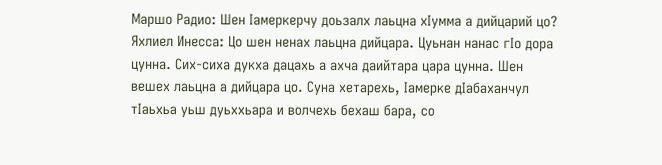Маршо Радио: Шен Iамеркерчу доьзалх лаьцна хIумма а дийцарий цо?
Яхлиел Инесса: Цо шен ненах лаьцна дийцара. Цуьнан нанас гIо дора цунна. Сих-сиха дукха дацахь а ахча даийтара цара цунна. Шен вешех лаьцна а дийцара цо. Суна хетарехь, Iамерке дIабаханчул тIаьхьа уьш дуьххьара и волчехь бехаш бара, со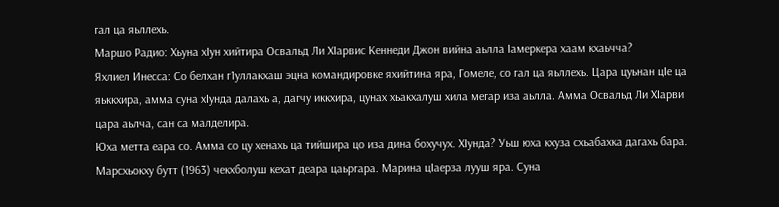гал ца яьллехь.
Маршо Радио: Хьуна хIун хийтира Освальд Ли ХIарвис Кеннеди Джон вийна аьлла Iамеркера хаам кхаьчча?
Яхлиел Инесса: Со белхан г1уллакхаш эцна командировке яхийтина яра, Гомеле, со гал ца яьллехь. Цара цуьнан цIе ца яьккхира, амма суна хIунда далахь а, дагчу иккхира, цунах хьакхалуш хила мегар иза аьлла. Амма Освальд Ли ХIарви цара аьлча, сан са малделира.
Юха метта еара со. Амма со цу хенахь ца тийшира цо иза дина бохучух. ХIунда? Уьш юха кхуза схьабахка дагахь бара. Марсхьокху бутт (1963) чекхболуш кехат деара цаьргара. Марина цIаерза лууш яра. Суна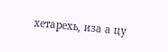хетарехь, иза а цу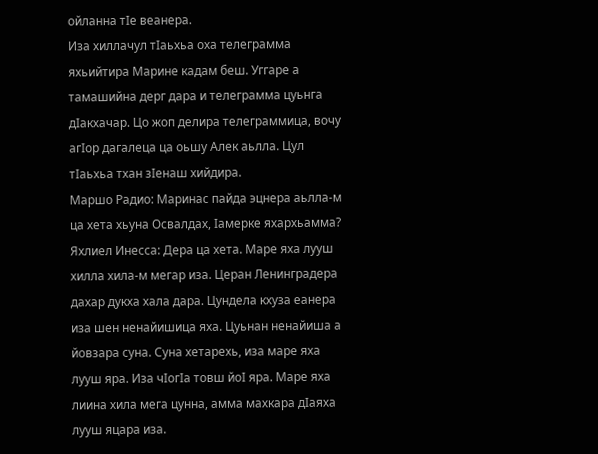ойланна тIе веанера.
Иза хиллачул тIаьхьа оха телеграмма яхьийтира Марине кадам беш. Уггаре а тамашийна дерг дара и телеграмма цуьнга дIакхачар. Цо жоп делира телеграммица, вочу агIор дагалеца ца оьшу Алек аьлла. Цул тIаьхьа тхан зIенаш хийдира.
Маршо Радио: Маринас пайда эцнера аьлла-м ца хета хьуна Освалдах, Iамерке яхархьамма?
Яхлиел Инесса: Дера ца хета. Маре яха лууш хилла хила-м мегар иза. Церан Ленинградера дахар дукха хала дара. Цундела кхуза еанера иза шен ненайишица яха. Цуьнан ненайиша а йовзара суна. Суна хетарехь, иза маре яха лууш яра. Иза чIогIа товш йоI яра. Маре яха лиина хила мега цунна, амма махкара дIаяха лууш яцара иза.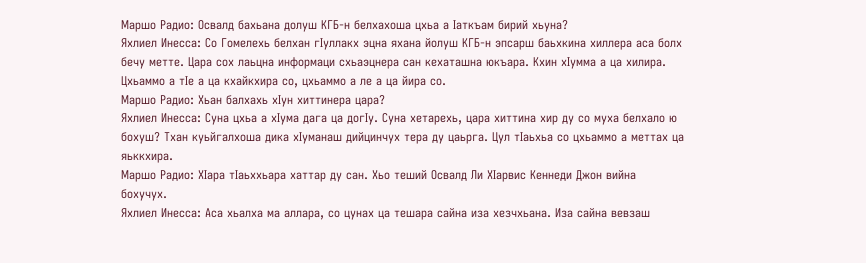Маршо Радио: Освалд бахьана долуш КГБ-н белхахоша цхьа а Iаткъам бирий хьуна?
Яхлиел Инесса: Со Гомелехь белхан гIуллакх эцна яхана йолуш КГБ-н эпсарш баьхкина хиллера аса болх бечу метте. Цара сох лаьцна информаци схьаэцнера сан кехаташна юкъара. Кхин хIумма а ца хилира. Цхьаммо а тIе а ца кхайкхира со, цхьаммо а ле а ца йира со.
Маршо Радио: Хьан балхахь хIун хиттинера цара?
Яхлиел Инесса: Суна цхьа а хIума дага ца догIу. Суна хетарехь, цара хиттина хир ду со муха белхало ю бохуш? Тхан куьйгалхоша дика хIуманаш дийцинчух тера ду цаьрга. Цул тIаьхьа со цхьаммо а меттах ца яьккхира.
Маршо Радио: ХIара тIаьххьара хаттар ду сан. Хьо теший Освалд Ли ХIарвис Кеннеди Джон вийна бохучух.
Яхлиел Инесса: Аса хьалха ма аллара, со цунах ца тешара сайна иза хезчхьана. Иза сайна вевзаш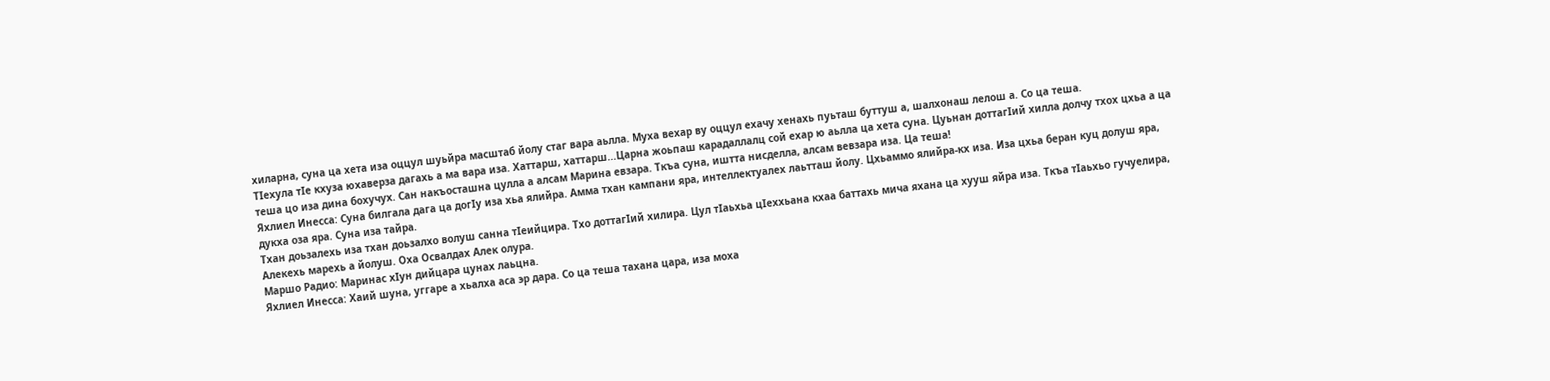хиларна, суна ца хета иза оццул шуьйра масштаб йолу стаг вара аьлла. Муха вехар ву оццул ехачу хенахь пуьташ буттуш а, шалхонаш лелош а. Со ца теша.
ТIехула тIе кхуза юхаверза дагахь а ма вара иза. Хаттарш, хаттарш...Царна жоьпаш карадаллалц сой ехар ю аьлла ца хета суна. Цуьнан доттагIий хилла долчу тхох цхьа а ца теша цо иза дина бохучух. Сан накъосташна цулла а алсам Марина евзара. Ткъа суна, иштта нисделла, алсам вевзара иза. Ца теша!
Яхлиел Инесса: Суна билгала дага ца догIу иза хьа ялийра. Амма тхан кампани яра, интеллектуалех лаьтташ йолу. Цхьаммо ялийра-кх иза. Иза цхьа беран куц долуш яра, дукха оза яра. Суна иза тайра.
Тхан доьзалехь иза тхан доьзалхо волуш санна тIеийцира. Тхо доттагIий хилира. Цул тIаьхьа цIеххьана кхаа баттахь мича яхана ца хууш яйра иза. Ткъа тIаьхьо гучуелира, Алекехь марехь а йолуш. Оха Освалдах Алек олура.
Маршо Радио: Маринас хIун дийцара цунах лаьцна.
Яхлиел Инесса: Хаий шуна, уггаре а хьалха аса эр дара. Со ца теша тахана цара, иза моха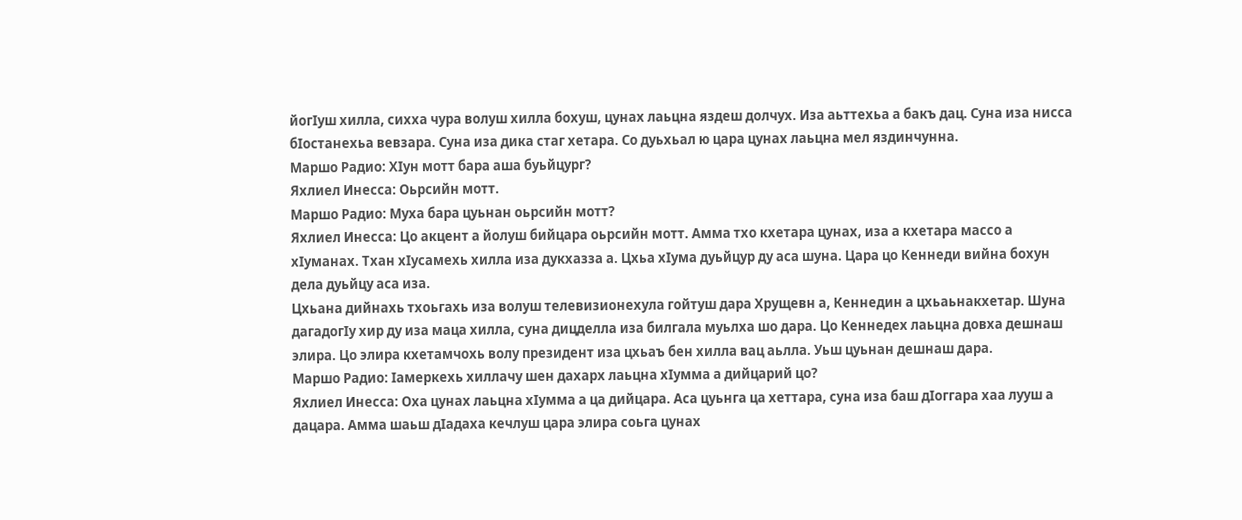йогIуш хилла, сихха чура волуш хилла бохуш, цунах лаьцна яздеш долчух. Иза аьттехьа а бакъ дац. Суна иза нисса бIостанехьа вевзара. Суна иза дика стаг хетара. Со дуьхьал ю цара цунах лаьцна мел яздинчунна.
Маршо Радио: ХIун мотт бара аша буьйцург?
Яхлиел Инесса: Оьрсийн мотт.
Маршо Радио: Муха бара цуьнан оьрсийн мотт?
Яхлиел Инесса: Цо акцент а йолуш бийцара оьрсийн мотт. Амма тхо кхетара цунах, иза а кхетара массо а хIуманах. Тхан хIусамехь хилла иза дукхазза а. Цхьа хIума дуьйцур ду аса шуна. Цара цо Кеннеди вийна бохун дела дуьйцу аса иза.
Цхьана дийнахь тхоьгахь иза волуш телевизионехула гойтуш дара Хрущевн а, Кеннедин а цхьаьнакхетар. Шуна дагадогIу хир ду иза маца хилла, суна дицделла иза билгала муьлха шо дара. Цо Кеннедех лаьцна довха дешнаш элира. Цо элира кхетамчохь волу президент иза цхьаъ бен хилла вац аьлла. Уьш цуьнан дешнаш дара.
Маршо Радио: Iамеркехь хиллачу шен дахарх лаьцна хIумма а дийцарий цо?
Яхлиел Инесса: Оха цунах лаьцна хIумма а ца дийцара. Аса цуьнга ца хеттара, суна иза баш дIоггара хаа лууш а дацара. Амма шаьш дIадаха кечлуш цара элира соьга цунах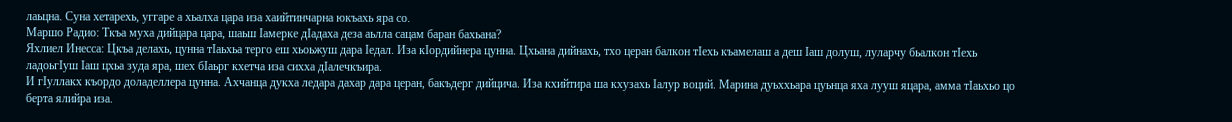лаьцна. Суна хетарехь, уггаре а хьалха цара иза хаийтинчарна юкъахь яра со.
Маршо Радио: Ткъа муха дийцара цара, шаьш Iамерке дIадаха деза аьлла сацам баран бахьана?
Яхлиел Инесса: Цкъа делахь, цунна тIаьхьа терго еш хьоьжуш дара Iедал. Иза кIордийнера цунна. Цхьана дийнахь, тхо церан балкон тIехь къамелаш а деш Iаш долуш, луларчу бьалкон тIехь ладоьгIуш Iаш цхьа зуда яра, шех бIаьрг кхетча иза сихха дIалечкъира.
И гIуллакх къордо доладеллера цунна. Ахчанца дукха ледара дахар дара церан, бакъдерг дийцича. Иза кхийтира ша кхузахь Iалур воций. Марина дуьххьара цуьнца яха лууш яцара, амма тIаьхьо цо берта ялийра иза.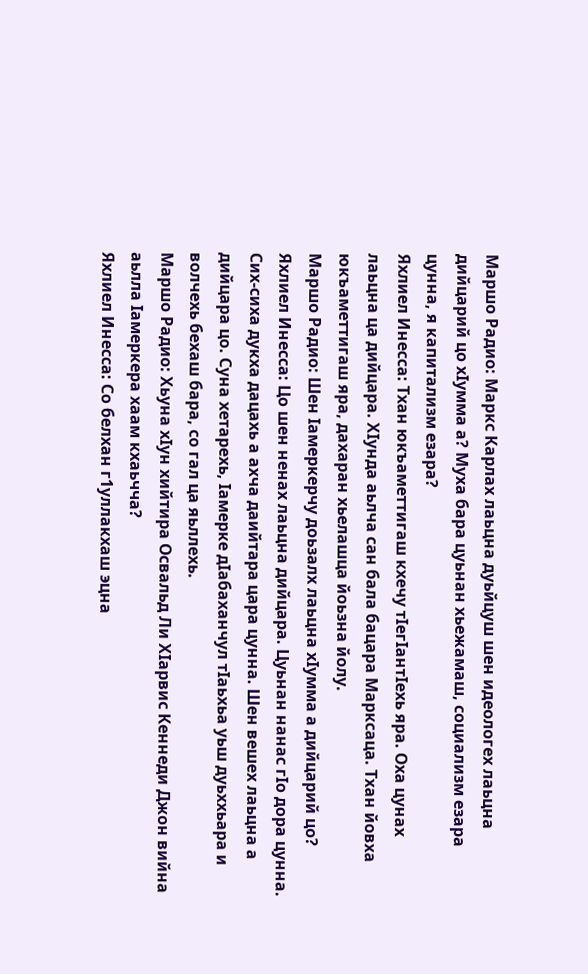Маршо Радио: Маркс Карлах лаьцна дуьйцуш шен идеологех лаьцна дийцарий цо хIумма а? Муха бара цуьнан хьежамаш, социализм езара цунна, я капитализм езара?
Яхлиел Инесса: Тхан юкъаметтигаш кхечу тIегIантIехь яра. Оха цунах лаьцна ца дийцара. ХIунда аьлча сан бала бацара Марксаца. Тхан йовха юкъаметтигаш яра, дахаран хьелашца йоьзна йолу.
Маршо Радио: Шен Iамеркерчу доьзалх лаьцна хIумма а дийцарий цо?
Яхлиел Инесса: Цо шен ненах лаьцна дийцара. Цуьнан нанас гIо дора цунна. Сих-сиха дукха дацахь а ахча даийтара цара цунна. Шен вешех лаьцна а дийцара цо. Суна хетарехь, Iамерке дIабаханчул тIаьхьа уьш дуьххьара и волчехь бехаш бара, со гал ца яьллехь.
Маршо Радио: Хьуна хIун хийтира Освальд Ли ХIарвис Кеннеди Джон вийна аьлла Iамеркера хаам кхаьчча?
Яхлиел Инесса: Со белхан г1уллакхаш эцна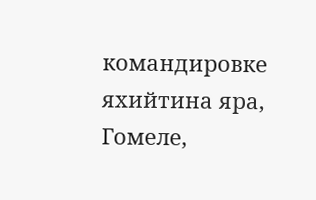командировке яхийтина яра, Гомеле,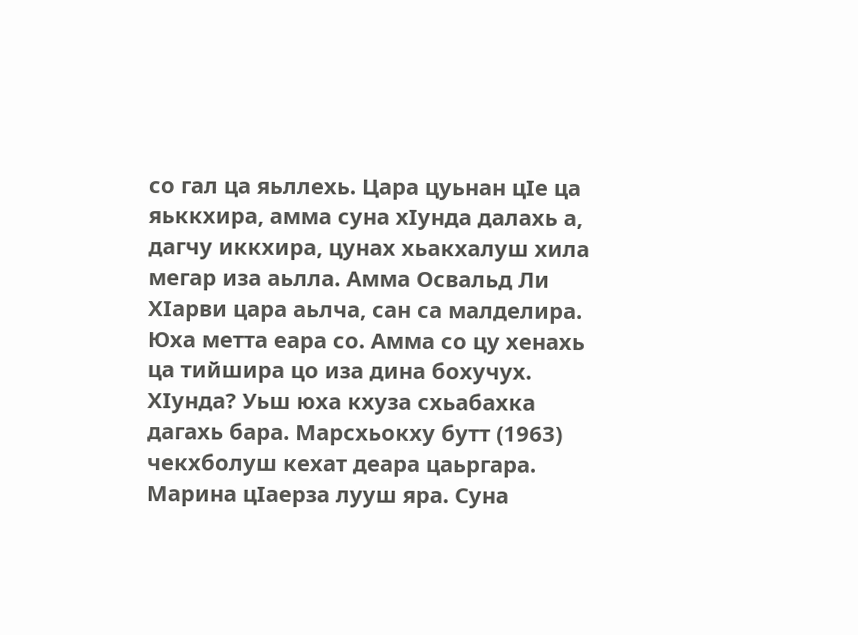со гал ца яьллехь. Цара цуьнан цIе ца яьккхира, амма суна хIунда далахь а, дагчу иккхира, цунах хьакхалуш хила мегар иза аьлла. Амма Освальд Ли ХIарви цара аьлча, сан са малделира.
Юха метта еара со. Амма со цу хенахь ца тийшира цо иза дина бохучух. ХIунда? Уьш юха кхуза схьабахка дагахь бара. Марсхьокху бутт (1963) чекхболуш кехат деара цаьргара. Марина цIаерза лууш яра. Суна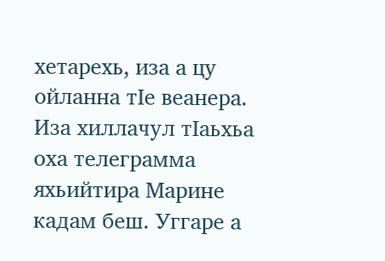хетарехь, иза а цу ойланна тIе веанера.
Иза хиллачул тIаьхьа оха телеграмма яхьийтира Марине кадам беш. Уггаре а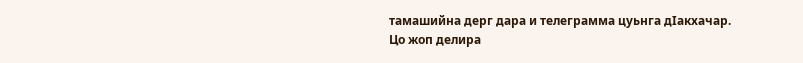тамашийна дерг дара и телеграмма цуьнга дIакхачар. Цо жоп делира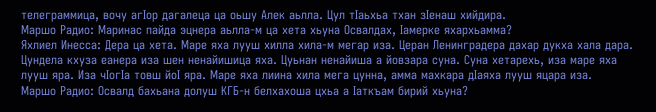телеграммица, вочу агIор дагалеца ца оьшу Алек аьлла. Цул тIаьхьа тхан зIенаш хийдира.
Маршо Радио: Маринас пайда эцнера аьлла-м ца хета хьуна Освалдах, Iамерке яхархьамма?
Яхлиел Инесса: Дера ца хета. Маре яха лууш хилла хила-м мегар иза. Церан Ленинградера дахар дукха хала дара. Цундела кхуза еанера иза шен ненайишица яха. Цуьнан ненайиша а йовзара суна. Суна хетарехь, иза маре яха лууш яра. Иза чIогIа товш йоI яра. Маре яха лиина хила мега цунна, амма махкара дIаяха лууш яцара иза.
Маршо Радио: Освалд бахьана долуш КГБ-н белхахоша цхьа а Iаткъам бирий хьуна?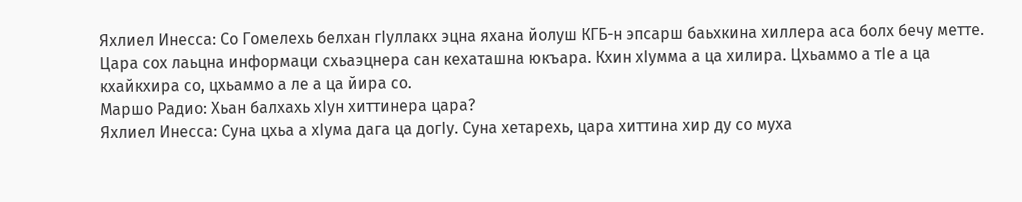Яхлиел Инесса: Со Гомелехь белхан гIуллакх эцна яхана йолуш КГБ-н эпсарш баьхкина хиллера аса болх бечу метте. Цара сох лаьцна информаци схьаэцнера сан кехаташна юкъара. Кхин хIумма а ца хилира. Цхьаммо а тIе а ца кхайкхира со, цхьаммо а ле а ца йира со.
Маршо Радио: Хьан балхахь хIун хиттинера цара?
Яхлиел Инесса: Суна цхьа а хIума дага ца догIу. Суна хетарехь, цара хиттина хир ду со муха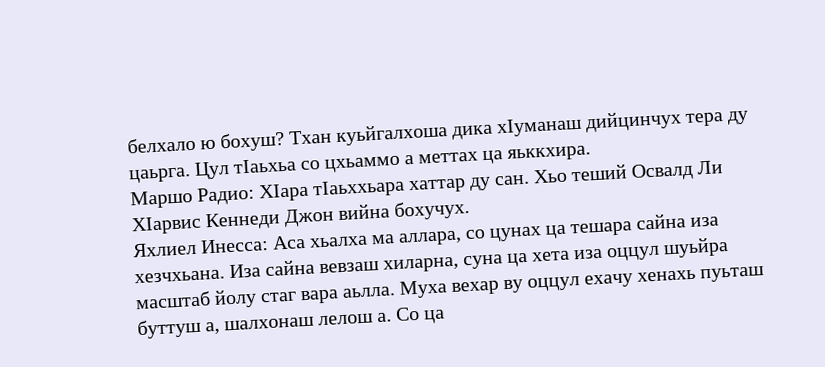белхало ю бохуш? Тхан куьйгалхоша дика хIуманаш дийцинчух тера ду цаьрга. Цул тIаьхьа со цхьаммо а меттах ца яьккхира.
Маршо Радио: ХIара тIаьххьара хаттар ду сан. Хьо теший Освалд Ли ХIарвис Кеннеди Джон вийна бохучух.
Яхлиел Инесса: Аса хьалха ма аллара, со цунах ца тешара сайна иза хезчхьана. Иза сайна вевзаш хиларна, суна ца хета иза оццул шуьйра масштаб йолу стаг вара аьлла. Муха вехар ву оццул ехачу хенахь пуьташ буттуш а, шалхонаш лелош а. Со ца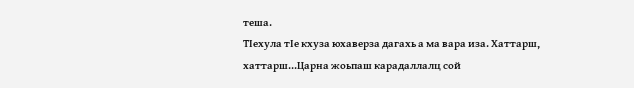теша.
ТIехула тIе кхуза юхаверза дагахь а ма вара иза. Хаттарш, хаттарш...Царна жоьпаш карадаллалц сой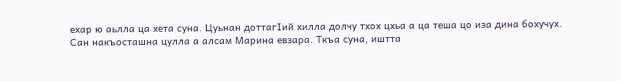ехар ю аьлла ца хета суна. Цуьнан доттагIий хилла долчу тхох цхьа а ца теша цо иза дина бохучух. Сан накъосташна цулла а алсам Марина евзара. Ткъа суна, иштта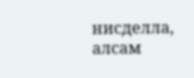нисделла, алсам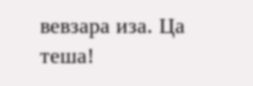вевзара иза. Ца теша!